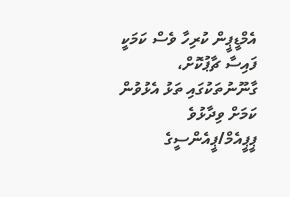އެމްޑީޕީން ކުރިހާ ވެސް ކަމަކީ ފައިސާ ޗާޕުކޮށް، ގާނޫނުތަކުގައި ތަޅު އެޅުވުން ކަމަށް ވިދާޅުވެ ޕީޕީއެމް/ޕީއެންސީގެ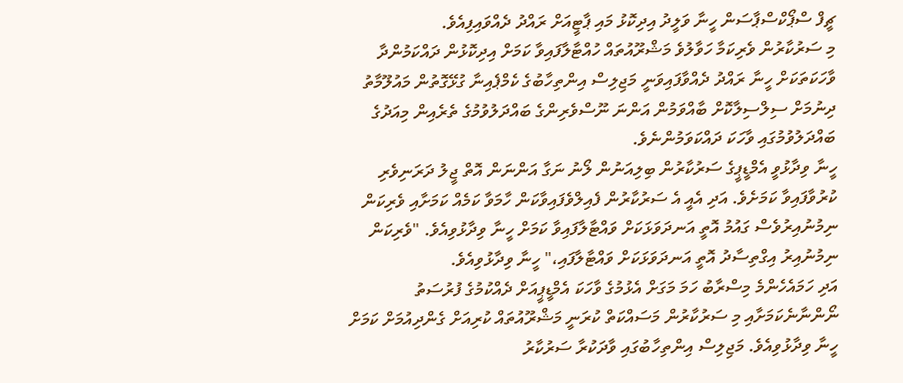ޗީފް ސްޕޯކްސްޕާސަން ހީނާ ވަލީދު އިދިކޮޅު މައި ޕާޓީއަށް ރައްދު ދެއްވައިފިއެވެ.
މި ސަރުކާރުން ވެރިކަމާ ހަވާލުވެ މަޝްރޫއުތައް ހުއްޓާލާފައިވާ ކަމަށް އިދިކޮޅުން ދައްކަމުންދާ ވާހަކަތަކަށް ހީނާ ރައްދު ދެއްވާފައިވަނީ މަޖިލިސް އިންތިހާބުގެ ކެމްޕެއިނާ ގުޅޭގޮތުން މައުލޫމާތު ދިނުމަށް ސިލްސިލާކޮށް ބާއްވަމުން އަންނަ ނޫސްވެރިންގެ ބައްދަލުވުމުގެ ތެރެއިން މިއަދުގެ ބައްދަލުވުމުގައި ވާހަކަ ދައްކަވަމުންނެވެ.
ހީނާ ވިދާޅުވީ އެމްޑީޕީގެ ސަރުކާރުން ބިލިއަނުން ލޯނު ނަގާ އަންނަން އޮތް ޖީލު ދަރަނިވެރި ކުރުވާފައިވާ ކަމަށެވެ. އަދި އެއީ އެ ސަރުކާރުން ފެއިލްވެފައިވާކަން ހާމަވާ ކަމެއް ކަމަށާއި ވެރިކަން ނިމުނުއިރުވެސް ގައުމު އޮތީ އަނދަވަޅަކަށް ވައްޓާލާފައިވާ ކަމަށް ހީނާ ވިދާޅުވިއެވެ. "ވެރިކަން ނިމުނުއިރު އިގްތިސާދު އޮތީ އަނދަވަޅަކަށް ވައްޓާލާފައި،" ހީނާ ވިދާޅުވިއެވެ.
އަދި ހަމައެހެންމެ މިސްރާބު ހަމަ މަގަށް އެޅުމުގެ ވާހަކަ އެމްޑީޕީއަށް ދެއްކުމުގެ ފުރުސަތު ނޯންނާނެކަމަށާއި މި ސަރުކާރުން މަސައްކަތް ކުރަނީ މަޝްރޫއުތައް ކުރިއަށް ގެންދިއުމަށް ކަމަށް ހީނާ ވިދާޅުވިއެވެ. މަޖިލިސް އިންތިހާބުގައި ވާދަކުރާ ސަރުކާރު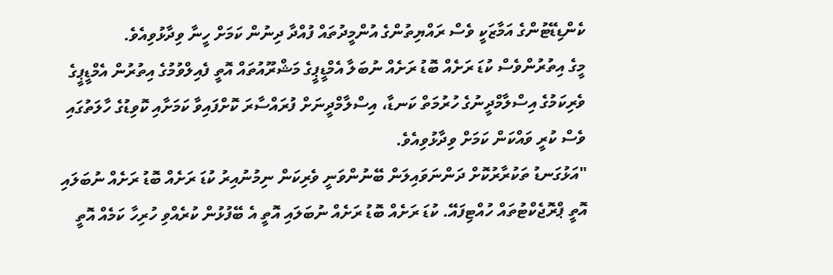ކެންޑިޑޭޓުންގެ އަމާޒަކީ ވެސް ރައްޔިތުންގެ އުންމީދުތައް ފުއްދާ ދިނުން ކަމަށް ހީނާ ވިދާޅުވިއެވެ.
މީގެ އިތުރުންވެސް ކުޑަ ރަށެއް ބޮޑު ރަށެއް ނުބަލާ އެމްޑީޕީގެ މަޝްރޫއުތައް އޮތީ ފެއިލްވުމުގެ އިތުރުން އެމްޑީޕީގެ ވެރިކަމުގެ އިސްލާމްދީނުގެ ހުރުމަތް ކަނޑާ، އިސްލާމްދީނަށް ފުރައްސާރަ ކޮށްފައިވާ ކަމަށާއި ކޮވިޑުގެ ހާލަތުގައި ވެސް ކުރީ ވައްކަން ކަމަށް ވިދާޅުވިއެވެ.
"އަޅުގަނޑު ތަކުރާރުކޮށް ދަންނަވައިލަން ބޭނުންވަނީ ވެރިކަން ނިމުނުއިރު ކުޑަ ރަށެއް ބޮޑު ރަށެއް ނުބަލައި އޮތީ ޕްރޮޖެކްޓުތައް ހުއްޓިފައޭ. ކުޑަ ރަށެއް ބޮޑު ރަށެއް ނުބަލައި އޮތީ އެ ބޭފުޅުން ކުރެއްވި ހުރިހާ ކަމެއް އޮތީ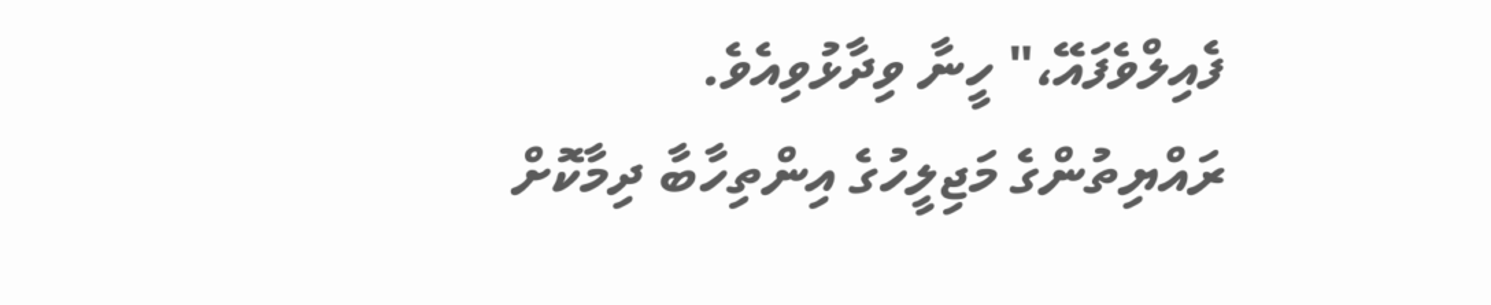ފެއިލްވެފައޭ،" ހީނާ ވިދާޅުވިއެވެ.
ރައްޔިތުންގެ މަޖިލީހުގެ އިންތިހާބާ ދިމާކޮށް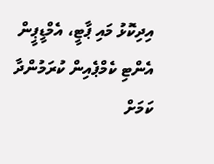އިދިކޮޅު މައި ޕާޓީ، އެމްޑީޕީން އެންޓި ކެމްޕެއިން ކުރަމުންދާ ކަމަށް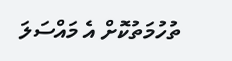ތުހުމަތުކޮށް އެ މައްސަލަ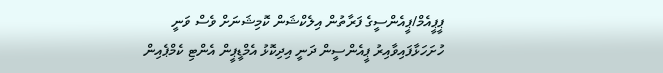ޕީޕީއެމް/ޕީއެންސީގެ ފަރާތުން އިލެކްޝަން ކޮމިޝަނަށް ވެސް ވަނީ ހުށަހަޅާފައިވާއިރު ޕީއެންސީން ދަނީ އިދިކޮޅު އެމްޑީޕީން އެންޓި ކެމްޕެއިން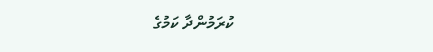ކުރަމުންދާ ކަމުގެ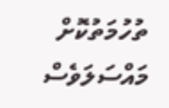ތުހުމަތުކޮށް މައްސަލަވެސް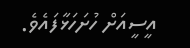އީސީއަށް ހުށަހަޅާފައެވެ.